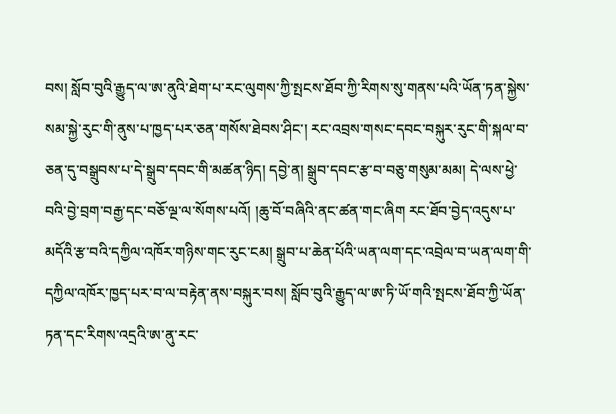བས། སློབ་བུའི་རྒྱུད་ལ་ཨ་ནུའི་ཐེག་པ་རང་ལུགས་ཀྱི་སྤངས་ཐོབ་ཀྱི་རིགས་སུ་གནས་པའི་ཡོན་ཏན་སྐྱེས་སམ་སྐྱེ་རུང་གི་ནུས་པ་ཁྱད་པར་ཅན་གསོས་ཐེབས་ཤིང་། རང་འབྲས་གསང་དབང་བསྐུར་རུང་གི་སྐལ་བ་ཅན་དུ་བསྒྲུབས་པ་དེ་སྒྲུབ་དབང་གི་མཚན་ཉིད། དབྱེ་ན། སྒྲུབ་དབང་རྩ་བ་བཅུ་གསུམ་མམ། དེ་ལས་ཕྱེ་བའི་བྱེ་བྲག་བརྒྱ་དང་བཅོ་ལྔ་ལ་སོགས་པའོ། །ཆུ་བོ་བཞིའི་ནང་ཚན་གང་ཞིག རང་ཐོབ་བྱེད་འདུས་པ་མདོའི་རྩ་བའི་དཀྱིལ་འཁོར་གཉིས་གང་རུང་ངམ། སྒྲུབ་པ་ཆེན་པོའི་ཡན་ལག་དང་འབྲེལ་བ་ཡན་ལག་གི་དཀྱིལ་འཁོར་ཁྱད་པར་བ་ལ་བརྟེན་ནས་བསྐུར་བས། སློབ་བུའི་རྒྱུད་ལ་ཨ་ཏི་ཡོ་གའི་སྤངས་ཐོབ་ཀྱི་ཡོན་ཏན་དང་རིགས་འདྲའི་ཨ་ནུ་རང་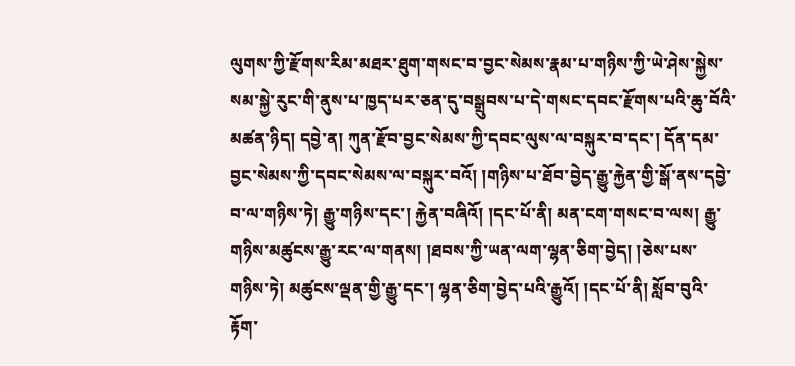ལུགས་ཀྱི་རྫོགས་རིམ་མཐར་ཐུག་གསང་བ་བྱང་སེམས་རྣམ་པ་གཉིས་ཀྱི་ཡེ་ཤེས་སྐྱེས་སམ་སྐྱེ་རུང་གི་ནུས་པ་ཁྱད་པར་ཅན་དུ་བསྒྲུབས་པ་དེ་གསང་དབང་རྫོགས་པའི་ཆུ་བོའི་མཚན་ཉིད། དབྱེ་ན། ཀུན་རྫོབ་བྱང་སེམས་ཀྱི་དབང་ལུས་ལ་བསྐུར་བ་དང་། དོན་དམ་བྱང་སེམས་ཀྱི་དབང་སེམས་ལ་བསྐུར་བའོ། །གཉིས་པ་ཐོབ་བྱེད་རྒྱུ་རྐྱེན་གྱི་སྒོ་ནས་དབྱེ་བ་ལ་གཉིས་ཏེ། རྒྱུ་གཉིས་དང་། རྐྱེན་བཞིའོ། །དང་པོ་ནི། མན་ངག་གསང་བ་ལས། རྒྱུ་གཉིས་མཚུངས་རྒྱུ་རང་ལ་གནས། །ཐབས་ཀྱི་ཡན་ལག་ལྷན་ཅིག་བྱེད། །ཅེས་པས་གཉིས་ཏེ། མཚུངས་ལྡན་གྱི་རྒྱུ་དང་། ལྷན་ཅིག་བྱེད་པའི་རྒྱུའོ། །དང་པོ་ནི། སློབ་བུའི་རྟོག་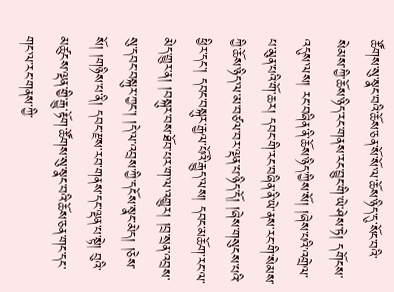ཚོགས་སུ་སྣང་བའི་ཆོས་ཅན་སོ་སོ་ལ་ཆོས་ཉིད་དུ་སོང་བའི་སེམས་ཀྱི་ཆོས་ཉིད་རང་གནས་རང་བྱུང་གི་ཡེ་ཤེས་ཏེ། དགོངས་འདུས་ལས། རང་བཞིན་ནི་ཆོས་ཉིད་ཀྱིས་སོ། །ཞེས་པའི་འགྲེལ་པ་མུན་པའི་གོ་ཆར། དབང་གི་རང་བཞིན་ནི་ཡེ་ནས་རང་གི་སེམས་ཀྱི་ཆོས་ཉིད་ལ་མ་བཙལ་བར་ལྡན་པ་ཉིད་དོ། །ཞེས་གསུངས་པའི་ཕྱིར་དང་། དབང་བསྐུར་རྒྱལ་པོའི་རྒྱུད་ལས། དབང་མཆོག་རང་ལ་མེད་གྱུར་ན། །བསྐུར་བས་ཐོབ་པར་ག་ལ་འགྱུར། །བྲ་སྲན་འབྲས་སུ་དབང་བསྐུར་ཀྱང་། །དེ་ལ་འབྲས་ཀྱི་དངོས་སྣང་མེད། །ཅེས་སོ། །གཉིས་པ་ནི། དབང་རྫས་རབ་གནས་དང་ལྡན་པ་སྟེ། བུའི་མཚུངས་ལྡན་གྱི་རྒྱུ་རྟོག་ཚོགས་སུ་སྣང་བའི་ཆོས་ཅན་གང་དང་གང་ལ་རང་གནས་ཀྱི་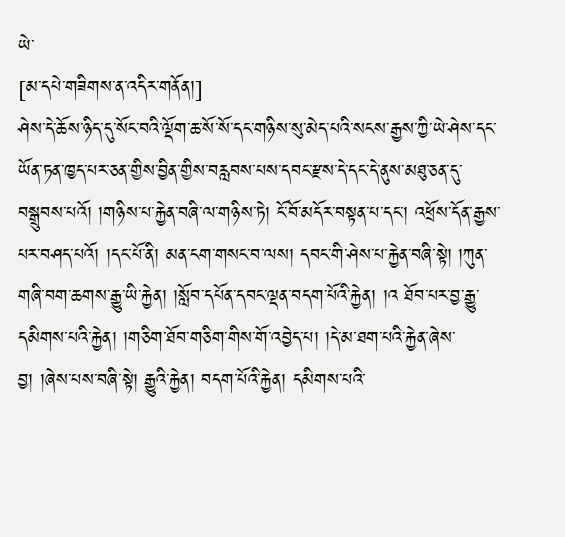ཡེ་
[མ་དཔེ་གཟིགས་ན་འདིར་གནོན།]
ཤེས་དེ་ཆོས་ཉིད་དུ་སོང་བའི་ལྡོག་ཆ་སོ་སོ་དང་གཉིས་སུ་མེད་པའི་སངས་རྒྱས་ཀྱི་ཡེ་ཤེས་དང་ཡོན་ཏན་ཁྱད་པར་ཅན་གྱིས་བྱིན་གྱིས་བརླབས་པས་དབང་རྫས་དེ་དང་དེ་ནུས་མཐུ་ཅན་དུ་བསྒྲུབས་པའོ། །གཉིས་པ་རྐྱེན་བཞི་ལ་གཉིས་ཏེ། ངོ་བོ་མདོར་བསྟན་པ་དང་། འཕྲོས་དོན་རྒྱས་པར་བཤད་པའོ། །དང་པོ་ནི། མན་ངག་གསང་བ་ལས། དབང་གི་ཤེས་པ་རྐྱེན་བཞི་སྟེ། །ཀུན་གཞི་བག་ཆགས་རྒྱུ་ཡི་རྐྱེན། །སློབ་དཔོན་དབང་ལྡན་བདག་པོའི་རྐྱེན། །འ ཐོབ་པར་བྱ་རྒྱུ་དམིགས་པའི་རྐྱེན། །གཅིག་ཐོབ་གཅིག་གིས་གོ་འབྱེད་པ། །དེ་མ་ཐག་པའི་རྐྱེན་ཞེས་བྱ། །ཞེས་པས་བཞི་སྟེ། རྒྱུའི་རྐྱེན། བདག་པོའི་རྐྱེན། དམིགས་པའི་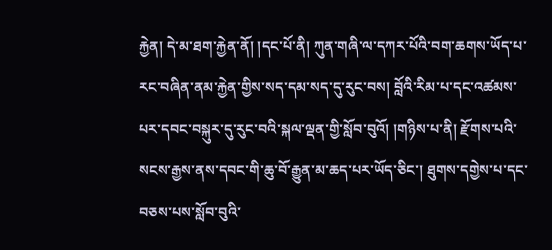རྐྱེན། དེ་མ་ཐག་རྐྱེན་ནོ། །དང་པོ་ནི། ཀུན་གཞི་ལ་དཀར་པོའི་བག་ཆགས་ཡོད་པ་རང་བཞིན་ནམ་རྐྱེན་གྱིས་སད་དམ་སད་དུ་རུང་བས། བློའི་རིམ་པ་དང་འཚམས་པར་དབང་བསྐུར་དུ་རུང་བའི་སྐལ་ལྡན་གྱི་སློབ་བུའོ། །གཉིས་པ་ནི། རྫོགས་པའི་སངས་རྒྱས་ནས་དབང་གི་ཆུ་བོ་རྒྱུན་མ་ཆད་པར་ཡོད་ཅིང་། ཐུགས་དགྱེས་པ་དང་བཅས་པས་སློབ་བུའི་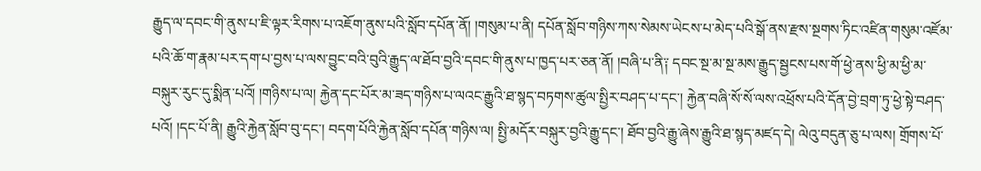རྒྱུད་ལ་དབང་གི་ནུས་པ་ཇི་ལྟར་རིགས་པ་འཇོག་ནུས་པའི་སློབ་དཔོན་ནོ། །གསུམ་པ་ནི། དཔོན་སློབ་གཉིས་ཀས་སེམས་ཡེངས་པ་མེད་པའི་སྒོ་ནས་རྫས་སྔགས་ཏིང་འཛིན་གསུམ་འཛོམ་པའི་ཆོ་ག་རྣམ་པར་དག་པ་བྱས་པ་ལས་བྱུང་བའི་བུའི་རྒྱུད་ལ་ཐོབ་བྱའི་དབང་གི་ནུས་པ་ཁྱད་པར་ཅན་ནོ། །བཞི་པ་ནི༑ དབང་སྔ་མ་སྔ་མས་རྒྱུད་སྦྱངས་པས་གོ་ཕྱེ་ནས་ཕྱི་མ་ཕྱི་མ་བསྐུར་རུང་དུ་སྨིན་པའོ། །གཉིས་པ་ལ། རྐྱེན་དང་པོར་མ་ཟད་གཉིས་པ་ལའང་རྒྱུའི་ཐ་སྙད་བཏགས་ཚུལ་སྤྱིར་བཤད་པ་དང་། རྐྱེན་བཞི་སོ་སོ་ལས་འཕྲོས་པའི་དོན་བྱེ་བྲག་ཏུ་ཕྱེ་སྟེ་བཤད་པའོ། །དང་པོ་ནི། རྒྱུའི་རྐྱེན་སློབ་བུ་དང་། བདག་པོའི་རྐྱེན་སློབ་དཔོན་གཉིས་ལ། སྤྱི་མདོར་བསྐུར་བྱའི་རྒྱུ་དང་། ཐོབ་བྱའི་རྒྱུ་ཞེས་རྒྱུའི་ཐ་སྙད་མཛད་དེ། ལེའུ་བདུན་ཅུ་པ་ལས། གྲོགས་པོ་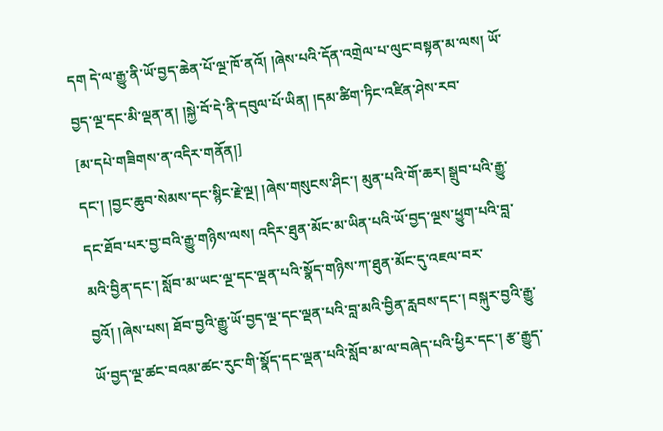དག དེ་ལ་རྒྱུ་ནི་ཡོ་བྱད་ཆེན་པོ་ལྔ་ཁོ་ནའོ། །ཞེས་པའི་དོན་འགྲེལ་པ་ལུང་བསྟན་མ་ལས། ཡོ་བྱད་ལྔ་དང་མི་ལྡན་ན། །སྐྱེ་བོ་དེ་ནི་དབུལ་པོ་ཡིན། །དམ་ཚིག་ཏིང་འཛིན་ཤེས་རབ་
[མ་དཔེ་གཟིགས་ན་འདིར་གནོན།]
དང་། །བྱང་ཆུབ་སེམས་དང་སྙིང་རྗེ་ལྔ། །ཞེས་གསུངས་ཤིང་། མུན་པའི་གོ་ཆར། སྒྲུབ་པའི་རྒྱུ་དང་ཐོབ་པར་བྱ་བའི་རྒྱུ་གཉིས་ལས། འདིར་ཐུན་མོང་མ་ཡིན་པའི་ཡོ་བྱད་ལྔས་ཕྱུག་པའི་བླ་མའི་བྱིན་དང་། སློབ་མ་ཡང་ལྔ་དང་ལྡན་པའི་སྣོད་གཉིས་ཀ་ཐུན་མོང་དུ་འཇལ་བར་བྱའོ། །ཞེས་པས། ཐོབ་བྱའི་རྒྱུ་ཡོ་བྱད་ལྔ་དང་ལྡན་པའི་བླ་མའི་བྱིན་རླབས་དང་། བསྐུར་བྱའི་རྒྱུ་ཡོ་བྱད་ལྔ་ཚང་བའམ་ཚང་རུང་གི་སྣོད་དང་ལྡན་པའི་སློབ་མ་ལ་བཞེད་པའི་ཕྱིར་དང་། རྩ་རྒྱུད་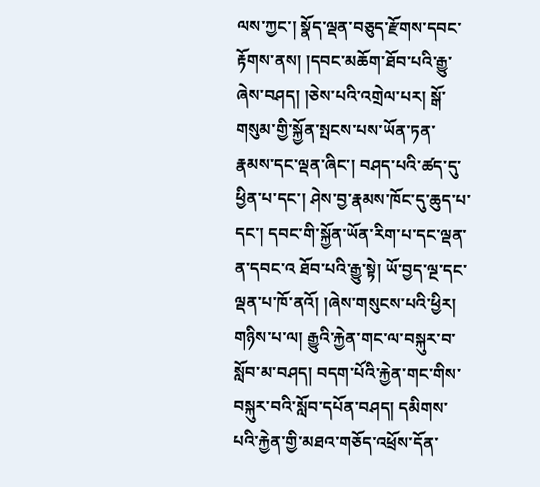ལས་ཀྱང་། སྣོད་ལྡན་བཅུད་རྫོགས་དབང་རྟོགས་ནས། །དབང་མཆོག་ཐོབ་པའི་རྒྱུ་ཞེས་བཤད། །ཅེས་པའི་འགྲེལ་པར། སྒོ་གསུམ་གྱི་སྐྱོན་སྤངས་པས་ཡོན་ཏན་རྣམས་དང་ལྡན་ཞིང་། བཤད་པའི་ཚད་དུ་ཕྱིན་པ་དང་། ཤེས་བྱ་རྣམས་ཁོང་དུ་ཆུད་པ་དང་། དབང་གི་སྐྱོན་ཡོན་རིག་པ་དང་ལྡན་ན་དབང་འ ཐོབ་པའི་རྒྱུ་སྟེ། ཡོ་བྱད་ལྔ་དང་ལྡན་པ་ཁོ་ནའོ། །ཞེས་གསུངས་པའི་ཕྱིར། གཉིས་པ་ལ། རྒྱུའི་རྐྱེན་གང་ལ་བསྐུར་བ་སློབ་མ་བཤད། བདག་པོའི་རྐྱེན་གང་གིས་བསྐུར་བའི་སློབ་དཔོན་བཤད། དམིགས་པའི་རྐྱེན་གྱི་མཐའ་གཅོད་འཕྲོས་དོན་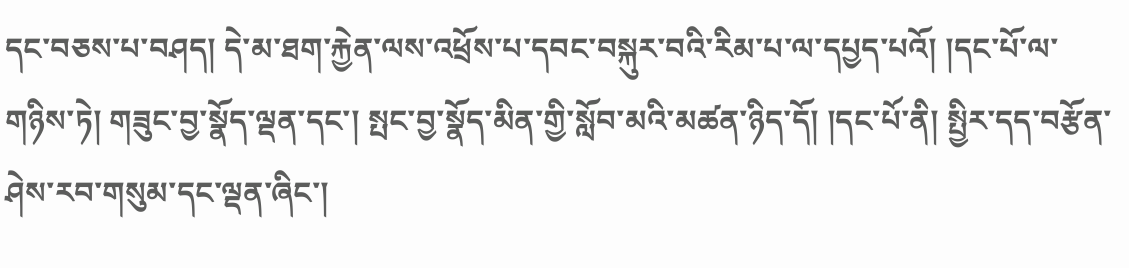དང་བཅས་པ་བཤད། དེ་མ་ཐག་རྐྱེན་ལས་འཕྲོས་པ་དབང་བསྐུར་བའི་རིམ་པ་ལ་དཔྱད་པའོ། །དང་པོ་ལ་གཉིས་ཏེ། གཟུང་བྱ་སྣོད་ལྡན་དང་། སྤང་བྱ་སྣོད་མིན་གྱི་སློབ་མའི་མཚན་ཉིད་དོ། །དང་པོ་ནི། སྤྱིར་དད་བརྩོན་ཤེས་རབ་གསུམ་དང་ལྡན་ཞིང་།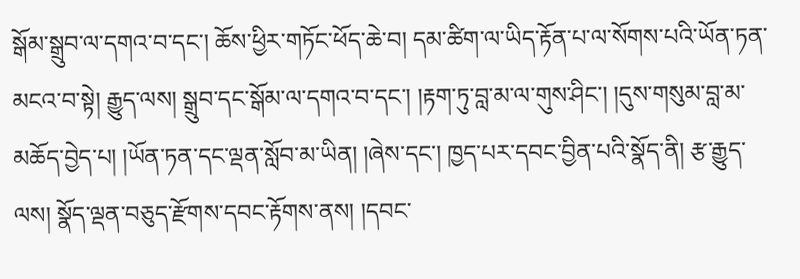སྒོམ་སྒྲུབ་ལ་དགའ་བ་དང་། ཆོས་ཕྱིར་གཏོང་ཕོད་ཆེ་བ། དམ་ཚིག་ལ་ཡིད་རྟོན་པ་ལ་སོགས་པའི་ཡོན་ཏན་མངའ་བ་སྟེ། རྒྱུད་ལས། སྒྲུབ་དང་སྒོམ་ལ་དགའ་བ་དང་། །རྟག་ཏུ་བླ་མ་ལ་གུས་ཤིང་། །དུས་གསུམ་བླ་མ་མཆོད་བྱེད་པ། །ཡོན་ཏན་དང་ལྡན་སློབ་མ་ཡིན། །ཞེས་དང་། ཁྱད་པར་དབང་བྱིན་པའི་སྣོད་ནི། རྩ་རྒྱུད་ལས། སྣོད་ལྡན་བཅུད་རྫོགས་དབང་རྟོགས་ནས། །དབང་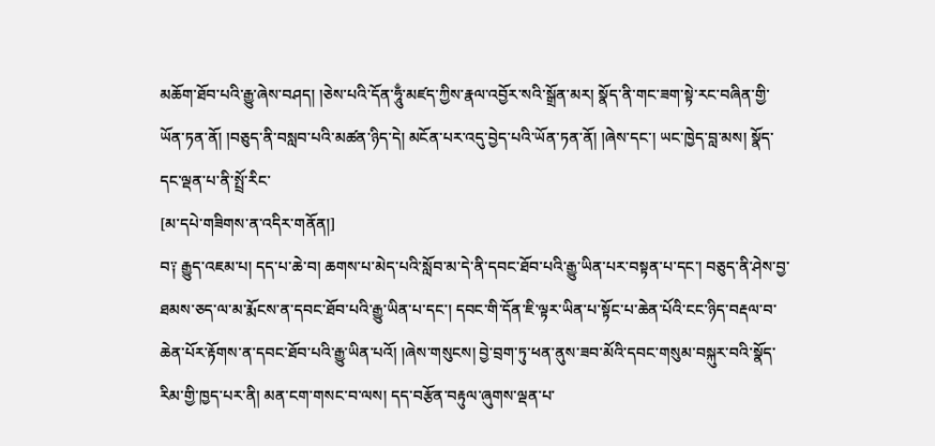མཆོག་ཐོབ་པའི་རྒྱུ་ཞེས་བཤད། །ཅེས་པའི་དོན་ཧཱུྃ་མཛད་ཀྱིས་རྣལ་འབྱོར་སའི་སྒྲོན་མར། སྣོད་ནི་གང་ཟག་སྟེ་རང་བཞིན་གྱི་ཡོན་ཏན་ནོ། །བཅུད་ནི་བསླབ་པའི་མཚན་ཉིད་དེ། མངོན་པར་འདུ་བྱེད་པའི་ཡོན་ཏན་ནོ། །ཞེས་དང་། ཡང་ཁྱེད་བླ་མས། སྣོད་དང་ལྡན་པ་ནི་སྤྲོ་རིང་
[མ་དཔེ་གཟིགས་ན་འདིར་གནོན།]
བ༑ རྒྱུད་འཇམ་པ། དད་པ་ཆེ་བ། ཆགས་པ་མེད་པའི་སློབ་མ་དེ་ནི་དབང་ཐོབ་པའི་རྒྱུ་ཡིན་པར་བསྟན་པ་དང་། བཅུད་ནི་ཤེས་བྱ་ཐམས་ཅད་ལ་མ་རྨོངས་ན་དབང་ཐོབ་པའི་རྒྱུ་ཡིན་པ་དང་། དབང་གི་དོན་ཇི་ལྟར་ཡིན་པ་སྟོང་པ་ཆེན་པོའི་ངང་ཉིད་བརྡལ་བ་ཆེན་པོར་རྟོགས་ན་དབང་ཐོབ་པའི་རྒྱུ་ཡིན་པའོ། །ཞེས་གསུངས། བྱེ་བྲག་ཏུ་ཕན་ནུས་ཟབ་མོའི་དབང་གསུམ་བསྐུར་བའི་སྣོད་རིམ་གྱི་ཁྱད་པར་ནི། མན་ངག་གསང་བ་ལས། དད་བརྩོན་བརྟུལ་ཞུགས་ལྡན་པ་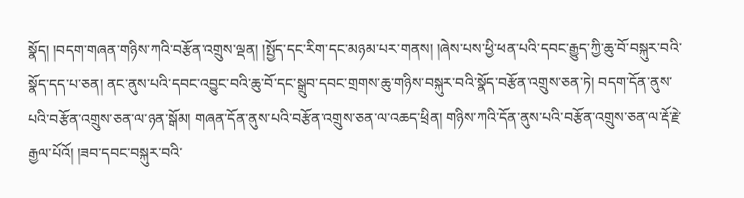སྣོད། །བདག་གཞན་གཉིས་ཀའི་བརྩོན་འགྲུས་ལྡན། །སྤྱོད་དང་རིག་དང་མཉམ་པར་གནས། །ཞེས་པས་ཕྱི་ཕན་པའི་དབང་རྒྱུད་ཀྱི་ཆུ་བོ་བསྐུར་བའི་སྣོད་དད་པ་ཅན། ནང་ནུས་པའི་དབང་འབྱུང་བའི་ཆུ་བོ་དང་སྒྲུབ་དབང་གྲགས་ཆུ་གཉིས་བསྐུར་བའི་སྣོད་བརྩོན་འགྲུས་ཅན་ཏེ། བདག་དོན་ནུས་པའི་བརྩོན་འགྲུས་ཅན་ལ་ཉན་སྒོམ། གཞན་དོན་ནུས་པའི་བརྩོན་འགྲུས་ཅན་ལ་འཆད་ཕྲིན། གཉིས་ཀའི་དོན་ནུས་པའི་བརྩོན་འགྲུས་ཅན་ལ་རྡོ་རྗེ་རྒྱལ་པོའོ། །ཟབ་དབང་བསྐུར་བའི་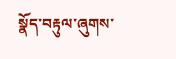སྣོད་བརྟུལ་ཞུགས་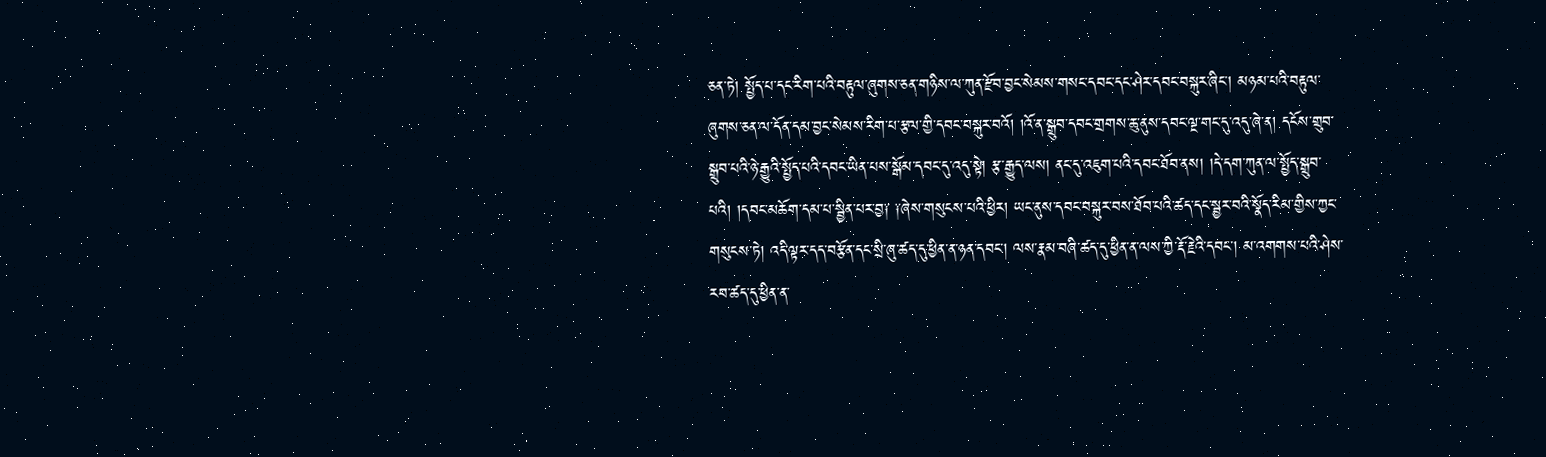ཅན་ཏེ། སྤྱོད་པ་དང་རིག་པའི་བརྟུལ་ཞུགས་ཅན་གཉིས་ལ་ཀུན་རྫོབ་བྱང་སེམས་གསང་དབང་དང་ཤེར་དབང་བསྐུར་ཞིང་། མཉམ་པའི་བརྟུལ་ཞུགས་ཅན་ལ་དོན་དམ་བྱང་སེམས་རིག་པ་རྩལ་གྱི་དབང་བསྐུར་བའོ། །འོ་ན་སྒྲུབ་དབང་གྲགས་ཆུ་ནུས་དབང་ལྔ་གང་དུ་འདུ་ཞེ་ན། དངོས་གྲུབ་སྒྲུབ་པའི་ཉེ་རྒྱུའི་སྤྱོད་པའི་དབང་ཡིན་པས་སྒོམ་དབང་དུ་འདུ་སྟེ། རྩ་རྒྱུད་ལས། ནང་དུ་འཇུག་པའི་དབང་ཐོབ་ནས། །དེ་དག་ཀུན་ལ་སྤྱོད་སྒྲུབ་པའི། །དབང་མཆོག་དམ་པ་སྦྱིན་པར་བྱ༑ ༑ཞེས་གསུངས་པའི་ཕྱིར། ཡང་ནུས་དབང་བསྐུར་བས་ཐོབ་པའི་ཚད་དང་སྦྱར་བའི་སྣོད་རིམ་གྱིས་ཀྱང་གསུངས་ཏེ། འདི་ལྟར་དད་བརྩོན་དང་སྲི་ཞུ་ཚད་དུ་ཕྱིན་ན་ཉན་དབང་། ལས་རྣམ་བཞི་ཚད་དུ་ཕྱིན་ན་ལས་ཀྱི་རྡོ་རྗེའི་དབང་། མ་འགགས་པའི་ཤེས་རབ་ཚད་དུ་ཕྱིན་ན་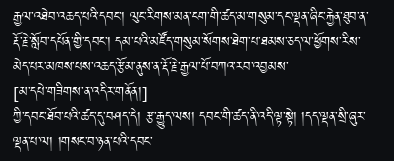རྒྱལ་འཐེབ་འཆད་པའི་དབང་། ལུང་རིགས་མན་ངག་གི་ཚད་མ་གསུམ་དང་ལྡན་ཞིང་རྐྱེན་ཐུབ་ན་རྡོ་རྗེ་སློབ་དཔོན་གྱི་དབང་། དམ་པའི་མཛོད་གསུམ་སོགས་ཐེག་པ་ཐམས་ཅད་ལ་ཕྱོགས་རིས་མེད་པར་མཁས་པས་འཆད་རྩོམ་ནུས་ན་རྡོ་རྗེ་རྒྱལ་པོ་བཀའ་རབ་འབྱམས་
[མ་དཔེ་གཟིགས་ན་འདིར་གནོན།]
ཀྱི་དབང་ཐོབ་པའི་ཚད་དུ་བཤད་དེ། རྩ་རྒྱུད་ལས། དབང་གི་ཚད་ནི་འདི་ལྟ་སྟེ། །དད་ལྡན་སྲི་ཞུར་ལྡན་པ་ལ། །གསང་བ་ཉན་པའི་དབང་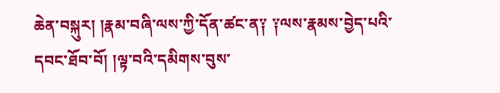ཆེན་བསྐུར། །རྣམ་བཞི་ལས་ཀྱི་དོན་ཚང་ན༑ ༑ལས་རྣམས་བྱེད་པའི་དབང་ཐོབ་བོ། །ལྟ་བའི་དམིགས་བུས་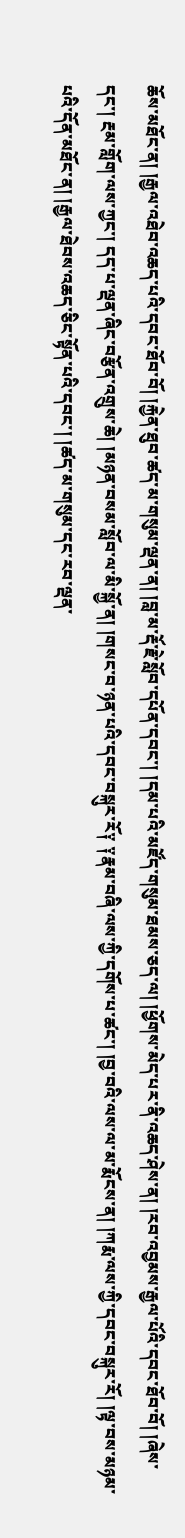ཆོས་མཐོང་ན། །རྒྱལ་འཐེབ་འཆད་པའི་དབང་ཐོབ་བོ། །རྐྱེན་ཐུབ་ཚད་མ་གསུམ་ལྡན་ན། །བླ་མ་རྡོ་རྗེ་སློབ་དཔོན་དབང་། །དམ་པའི་མཛོད་གསུམ་ཐམས་ཅད་ལ། །ཕྱོགས་མེད་པར་ནི་འཆད་ཤེས་ན། །རབ་འབྱམས་རྒྱལ་པོའི་དབང་ཐོབ་བོ། །ཞེས་དང་། རྔམ་གློག་ལས་ཀྱང་། དད་པ་ལྡན་ཞིང་བརྩོན་འགྲུས་ཆེ། །མཉན་བསམ་སློབ་ལ་མི་སྐྱོ་ན། །གསང་བ་ཉན་པའི་དབང་བསྐུར་རོ༑ ༑རྣམ་བཞི་ལས་ཀྱི་དགོས་པ་ཚང་། །བྱ་བའི་ལས་ལ་མ་རྨོངས་ན། །ཀརྨ་ལས་ཀྱི་དབང་བསྐུར་རོ། །ལྟ་བས་མཉམ་པའི་དོན་མཐོང་ན། །རྒྱལ་ཐེབས་འཆད་ཅིང་སྟོན་པའི་དབང་། །ཚད་མ་གསུམ་དང་རབ་ལྡན་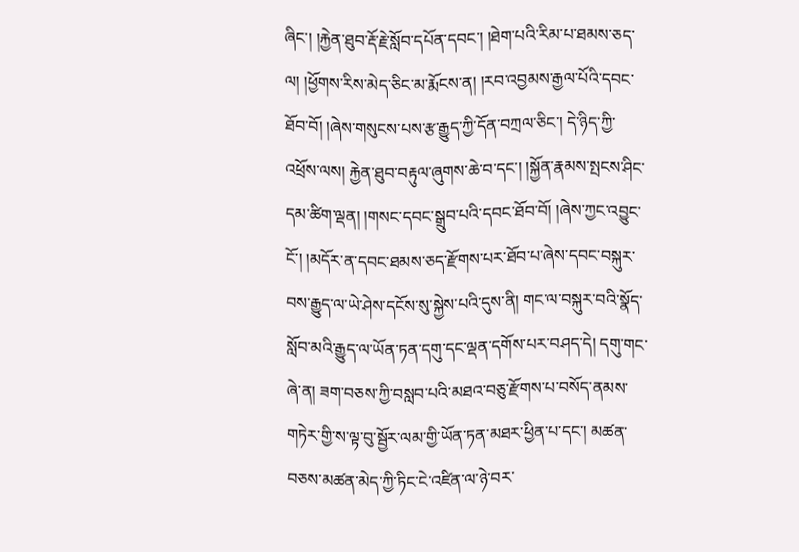ཞིང་། །རྐྱེན་ཐུབ་རྡོ་རྗེ་སློབ་དཔོན་དབང་། །ཐེག་པའི་རིམ་པ་ཐམས་ཅད་ལ། །ཕྱོགས་རིས་མེད་ཅིང་མ་རྨོངས་ན། །རབ་འབྱམས་རྒྱལ་པོའི་དབང་ཐོབ་བོ། །ཞེས་གསུངས་པས་རྩ་རྒྱུད་ཀྱི་དོན་བཀྲལ་ཅིང་། དེ་ཉིད་ཀྱི་འཕྲོས་ལས། རྐྱེན་ཐུབ་བརྟུལ་ཞུགས་ཆེ་བ་དང་། །སྐྱོན་རྣམས་སྤངས་ཤིང་དམ་ཚིག་ལྡན། །གསང་དབང་སྒྲུབ་པའི་དབང་ཐོབ་བོ། །ཞེས་ཀྱང་འབྱུང་ངོ་། །མདོར་ན་དབང་ཐམས་ཅད་རྫོགས་པར་ཐོབ་པ་ཞེས་དབང་བསྐུར་བས་རྒྱུད་ལ་ཡེ་ཤེས་དངོས་སུ་སྐྱེས་པའི་དུས་ནི། གང་ལ་བསྐུར་བའི་སྣོད་སློབ་མའི་རྒྱུད་ལ་ཡོན་ཏན་དགུ་དང་ལྡན་དགོས་པར་བཤད་དེ། དགུ་གང་ཞེ་ན། ཟག་བཅས་ཀྱི་བསླབ་པའི་མཐའ་བཅུ་རྫོགས་པ་བསོད་ནམས་གཏེར་གྱི་ས་ལྟ་བུ་སྦྱོར་ལམ་གྱི་ཡོན་ཏན་མཐར་ཕྱིན་པ་དང་། མཚན་བཅས་མཚན་མེད་ཀྱི་ཏིང་ངེ་འཛིན་ལ་ཉེ་བར་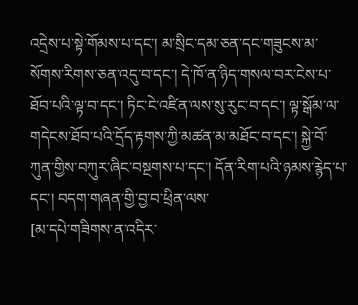འདྲེས་པ་སྟེ་གོམས་པ་དང་། མ་སྲིང་དམ་ཅན་དང་གཟུངས་མ་སོགས་རིགས་ཅན་འདུ་བ་དང་། དེ་ཁོ་ན་ཉིད་གསལ་བར་ངེས་པ་ཐོབ་པའི་ལྟ་བ་དང་། ཏིང་ངེ་འཛིན་ལས་སུ་རུང་བ་དང་། ལྟ་སྒོམ་ལ་གདེངས་ཐོབ་པའི་དྲོད་རྟགས་ཀྱི་མཚན་མ་མཐོང་བ་དང་། སྐྱེ་བོ་ཀུན་གྱིས་བཀུར་ཞིང་བསྔགས་པ་དང་། དོན་རིག་པའི་ཉམས་རྙེད་པ་དང་། བདག་གཞན་གྱི་བྱ་བ་ཕྲིན་ལས་
[མ་དཔེ་གཟིགས་ན་འདིར་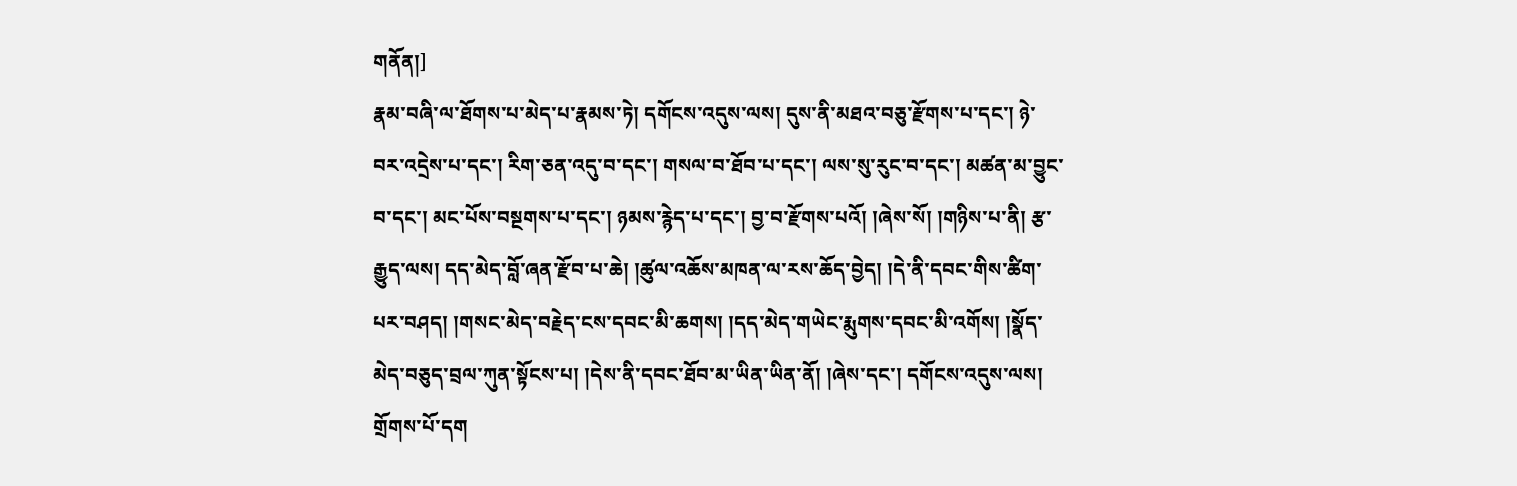གནོན།]
རྣམ་བཞི་ལ་ཐོགས་པ་མེད་པ་རྣམས་ཏེ། དགོངས་འདུས་ལས། དུས་ནི་མཐའ་བཅུ་རྫོགས་པ་དང་། ཉེ་བར་འདྲེས་པ་དང་། རིག་ཅན་འདུ་བ་དང་། གསལ་བ་ཐོབ་པ་དང་། ལས་སུ་རུང་བ་དང་། མཚན་མ་བྱུང་བ་དང་། མང་པོས་བསྔགས་པ་དང་། ཉམས་རྙེད་པ་དང་། བྱ་བ་རྫོགས་པའོ། །ཞེས་སོ། །གཉིས་པ་ནི། རྩ་རྒྱུད་ལས། དད་མེད་བློ་ཞན་རྫོབ་པ་ཆེ། །ཚུལ་འཆོས་མཁན་ལ་རས་ཆོད་བྱེད། །དེ་ནི་དབང་གིས་ཚིག་པར་བཤད། །གསང་མེད་བརྗེད་ངས་དབང་མི་ཆགས། །དད་མེད་གཡེང་རྨུགས་དབང་མི་འགོས། །སྣོད་མེད་བཅུད་བྲལ་ཀུན་སྟོངས་པ། །དེས་ནི་དབང་ཐོབ་མ་ཡིན་ཡིན་ནོ། །ཞེས་དང་། དགོངས་འདུས་ལས། གྲོགས་པོ་དག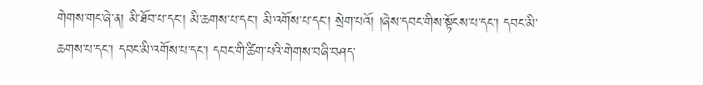གེགས་གང་ཞེ་ན། མི་ཐོབ་པ་དང་། མི་ཆགས་པ་དང་། མི་འགོས་པ་དང་། སྲེག་པའོ། །ཞེས་དབང་གིས་སྟོངས་པ་དང་། དབང་མི་ཆགས་པ་དང་། དབང་མི་འགོས་པ་དང་། དབང་གི་ཚིག་པའི་གེགས་བཞི་བཤད་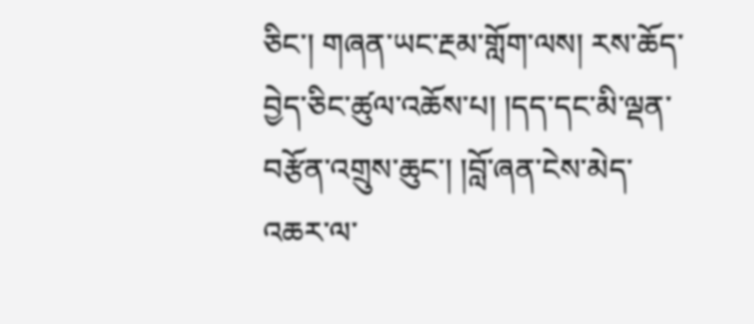ཅིང་། གཞན་ཡང་རྔམ་གློག་ལས། རས་ཆོད་བྱེད་ཅིང་ཚུལ་འཆོས་པ། །དད་དང་མི་ལྡན་བརྩོན་འགྲུས་ཆུང་། །བློ་ཞན་ངེས་མེད་འཆར་ལ་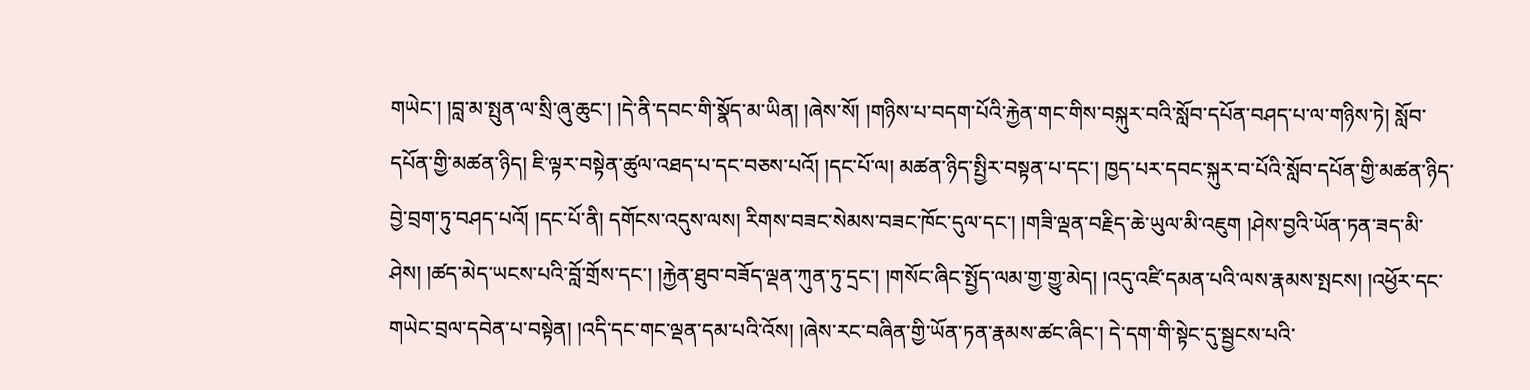གཡེང་། །བླ་མ་སྤུན་ལ་སྲི་ཞུ་ཆུང་། །དེ་ནི་དབང་གི་སྣོད་མ་ཡིན། །ཞེས་སོ། །གཉིས་པ་བདག་པོའི་རྐྱེན་གང་གིས་བསྐུར་བའི་སློབ་དཔོན་བཤད་པ་ལ་གཉིས་ཏེ། སློབ་དཔོན་གྱི་མཚན་ཉིད། ཇི་ལྟར་བསྟེན་ཚུལ་འཐད་པ་དང་བཅས་པའོ། །དང་པོ་ལ། མཚན་ཉིད་སྤྱིར་བསྟན་པ་དང་། ཁྱད་པར་དབང་སྐུར་བ་པོའི་སློབ་དཔོན་གྱི་མཚན་ཉིད་བྱེ་བྲག་ཏུ་བཤད་པའོ། །དང་པོ་ནི། དགོངས་འདུས་ལས། རིགས་བཟང་སེམས་བཟང་ཁོང་དུལ་དང་། །གཟི་ལྡན་བརྗིད་ཆེ་ཡུལ་མི་འཇུག །ཤེས་བྱའི་ཡོན་ཏན་ཟད་མི་ཤེས། །ཚད་མེད་ཡངས་པའི་བློ་གྲོས་དང་། །རྐྱེན་ཐུབ་བཟོད་ལྡན་ཀུན་ཏུ་དྲང་། །གསོང་ཞིང་སྤྱོད་ལམ་གྱ་གྱུ་མེད། །འདུ་འཛི་དམན་པའི་ལས་རྣམས་སྤངས། །འཕྱོར་དང་གཡེང་བྲལ་དབེན་པ་བསྟེན། །འདི་དང་གང་ལྡན་དམ་པའི་འོས། །ཞེས་རང་བཞིན་གྱི་ཡོན་ཏན་རྣམས་ཚང་ཞིང་། དེ་དག་གི་སྟེང་དུ་སྦྱངས་པའི་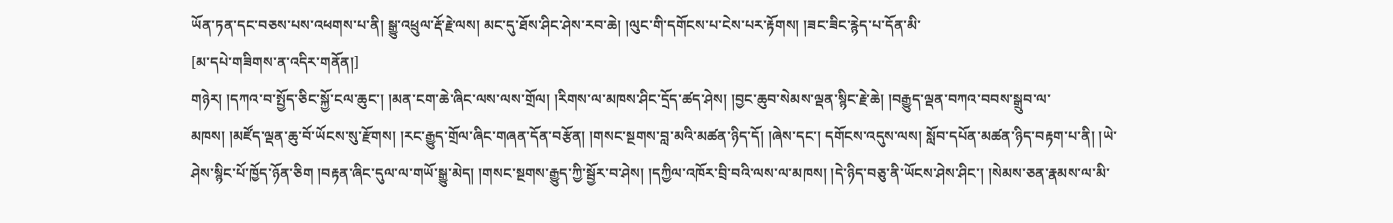ཡོན་ཏན་དང་བཅས་པས་འཕགས་པ་ནི། སྒྱུ་འཕྲུལ་རྡོ་རྗེ་ལས། མང་དུ་ཐོས་ཤིང་ཤེས་རབ་ཆེ། །ལུང་གི་དགོངས་པ་ངེས་པར་རྟོགས། །ཟང་ཟིང་རྙེད་པ་དོན་མི་
[མ་དཔེ་གཟིགས་ན་འདིར་གནོན།]
གཉེར། །དཀའ་བ་སྤྱོད་ཅིང་སྐྱོ་ངལ་ཆུང་། །མན་ངག་ཆེ་ཞིང་ལས་ལས་གྲོལ། །རིགས་ལ་མཁས་ཤིང་དྲོད་ཚད་ཤེས། །བྱང་ཆུབ་སེམས་ལྡན་སྙིང་རྗེ་ཆེ། །བརྒྱུད་ལྡན་བཀའ་བབས་སྒྲུབ་ལ་མཁས། །མཛོད་ལྡན་ཆུ་བོ་ཡོངས་སུ་རྫོགས། །རང་རྒྱུད་གྲོལ་ཞིང་གཞན་དོན་བརྩོན། །གསང་སྔགས་བླ་མའི་མཚན་ཉིད་དོ། །ཞེས་དང་། དགོངས་འདུས་ལས། སློབ་དཔོན་མཚན་ཉིད་བརྟག་པ་ནི། །ཡེ་ཤེས་སྙིང་པོ་ཁྱོད་ཉོན་ཅིག །བརྟན་ཞིང་དུལ་ལ་གཡོ་སྒྱུ་མེད། །གསང་སྔགས་རྒྱུད་ཀྱི་སྦྱོར་བ་ཤེས། །དཀྱིལ་འཁོར་བྲི་བའི་ལས་ལ་མཁས། །དེ་ཉིད་བཅུ་ནི་ཡོངས་ཤེས་ཤིང་། །སེམས་ཅན་རྣམས་ལ་མི་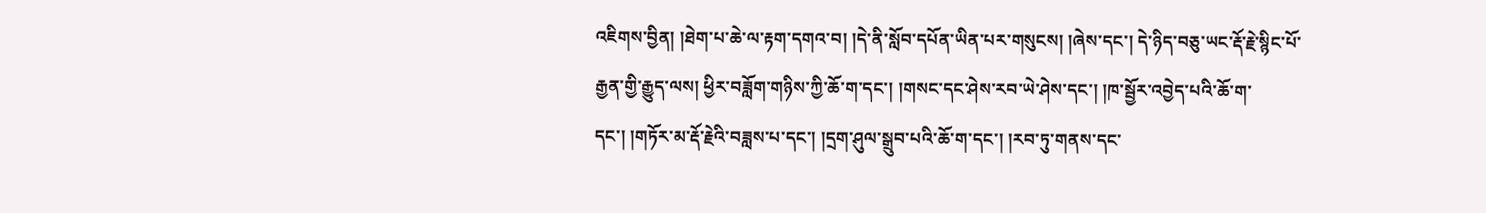འཇིགས་བྱིན། །ཐེག་པ་ཆེ་ལ་རྟག་དགའ་བ། །དེ་ནི་སློབ་དཔོན་ཡིན་པར་གསུངས། །ཞེས་དང་། དེ་ཉིད་བཅུ་ཡང་རྡོ་རྗེ་སྙིང་པོ་རྒྱན་གྱི་རྒྱུད་ལས། ཕྱིར་བཟློག་གཉིས་ཀྱི་ཆོ་ག་དང་། །གསང་དང་ཤེས་རབ་ཡེ་ཤེས་དང་། །ཁ་སྦྱོར་འབྱེད་པའི་ཆོ་ག་དང་། །གཏོར་མ་རྡོ་རྗེའི་བཟླས་པ་དང་། །དྲག་ཤུལ་སྒྲུབ་པའི་ཆོ་ག་དང་། །རབ་ཏུ་གནས་དང་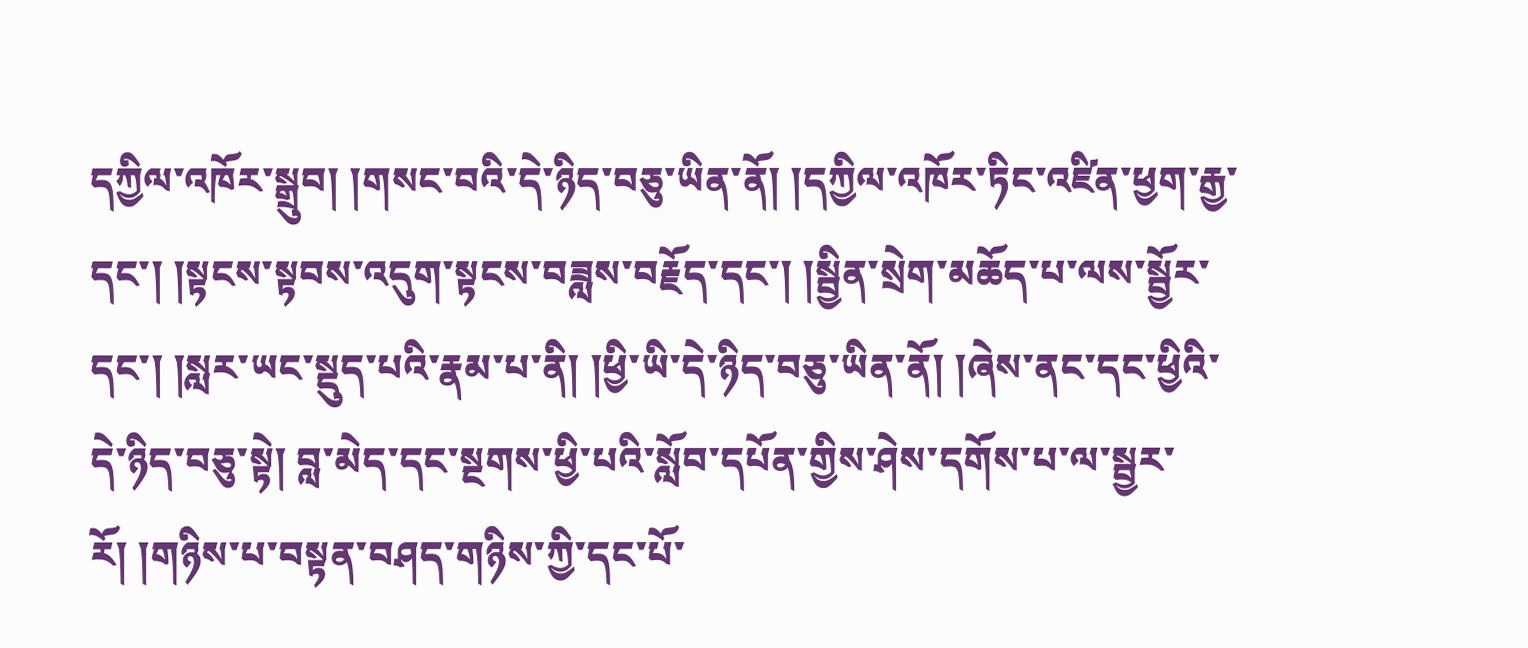དཀྱིལ་འཁོར་སྒྲུབ། །གསང་བའི་དེ་ཉིད་བཅུ་ཡིན་ནོ། །དཀྱིལ་འཁོར་ཏིང་འཛིན་ཕྱག་རྒྱ་དང་། །སྟངས་སྟབས་འདུག་སྟངས་བཟླས་བརྗོད་དང་། །སྦྱིན་སྲེག་མཆོད་པ་ལས་སྦྱོར་དང་། །སླར་ཡང་སྡུད་པའི་རྣམ་པ་ནི། །ཕྱི་ཡི་དེ་ཉིད་བཅུ་ཡིན་ནོ། །ཞེས་ནང་དང་ཕྱིའི་དེ་ཉིད་བཅུ་སྟེ། བླ་མེད་དང་སྔགས་ཕྱི་པའི་སློབ་དཔོན་གྱིས་ཤེས་དགོས་པ་ལ་སྦྱར་རོ། །གཉིས་པ་བསྟན་བཤད་གཉིས་ཀྱི་དང་པོ་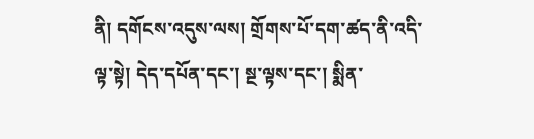ནི། དགོངས་འདུས་ལས། གྲོགས་པོ་དག་ཚད་ནི་འདི་ལྟ་སྟེ། དེད་དཔོན་དང་། སྔ་ལྟས་དང་། སྨིན་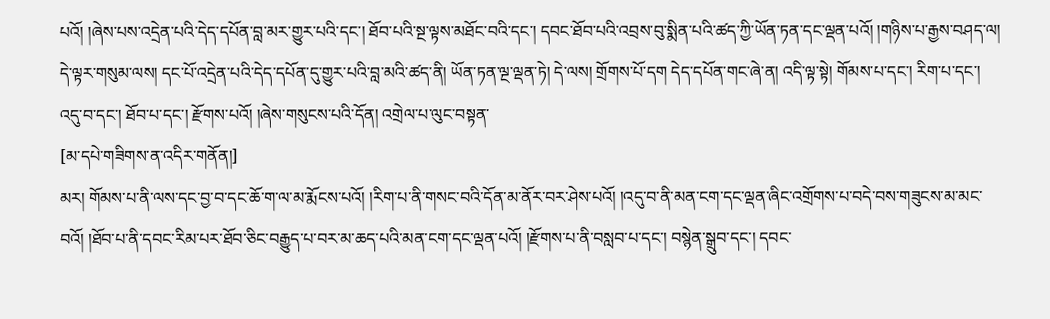པའོ། །ཞེས་པས་འདྲེན་པའི་དེད་དཔོན་བླ་མར་གྱུར་པའི་དང་། ཐོབ་པའི་སྔ་ལྟས་མཐོང་བའི་དང་། དབང་ཐོབ་པའི་འབྲས་བུ་སྨིན་པའི་ཚད་ཀྱི་ཡོན་ཏན་དང་ལྡན་པའོ། །གཉིས་པ་རྒྱས་བཤད་ལ། དེ་ལྟར་གསུམ་ལས། དང་པོ་འདྲེན་པའི་དེད་དཔོན་དུ་གྱུར་པའི་བླ་མའི་ཚད་ནི། ཡོན་ཏན་ལྔ་ལྡན་ཏེ། དེ་ལས། གྲོགས་པོ་དག དེད་དཔོན་གང་ཞེ་ན། འདི་ལྟ་སྟེ། གོམས་པ་དང་། རིག་པ་དང་། འདུ་བ་དང་། ཐོབ་པ་དང་། རྫོགས་པའོ། །ཞེས་གསུངས་པའི་དོན། འགྲེལ་པ་ལུང་བསྟན་
[མ་དཔེ་གཟིགས་ན་འདིར་གནོན།]
མར། གོམས་པ་ནི་ལས་དང་བྱ་བ་དང་ཆོ་ག་ལ་མ་རྨོངས་པའོ། །རིག་པ་ནི་གསང་བའི་དོན་མ་ནོར་བར་ཤེས་པའོ། །འདུ་བ་ནི་མན་ངག་དང་ལྡན་ཞིང་འགྲོགས་པ་བདེ་བས་གཟུངས་མ་མང་བའོ། །ཐོབ་པ་ནི་དབང་རིམ་པར་ཐོབ་ཅིང་བརྒྱུད་པ་བར་མ་ཆད་པའི་མན་ངག་དང་ལྡན་པའོ། །རྫོགས་པ་ནི་བསླབ་པ་དང་། བསྙེན་སྒྲུབ་དང་། དབང་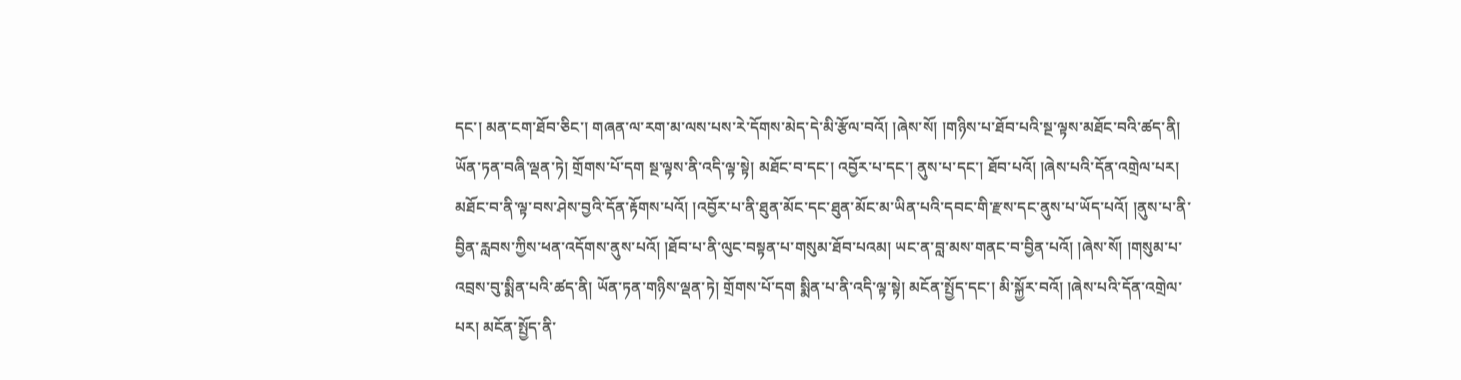དང་། མན་ངག་ཐོབ་ཅིང་། གཞན་ལ་རག་མ་ལས་པས་རེ་དོགས་མེད་དེ་མི་རྩོལ་བའོ། །ཞེས་སོ། །གཉིས་པ་ཐོབ་པའི་སྔ་ལྟས་མཐོང་བའི་ཚད་ནི། ཡོན་ཏན་བཞི་ལྡན་ཏེ། གྲོགས་པོ་དག སྔ་ལྟས་ནི་འདི་ལྟ་སྟེ། མཐོང་བ་དང་། འབྱོར་པ་དང་། ནུས་པ་དང་། ཐོབ་པའོ། །ཞེས་པའི་དོན་འགྲེལ་པར། མཐོང་བ་ནི་ལྟ་བས་ཤེས་བྱའི་དོན་རྟོགས་པའོ། །འབྱོར་པ་ནི་ཐུན་མོང་དང་ཐུན་མོང་མ་ཡིན་པའི་དབང་གི་རྫས་དང་ནུས་པ་ཡོད་པའོ། །ནུས་པ་ནི་བྱིན་རླབས་ཀྱིས་ཕན་འདོགས་ནུས་པའོ། །ཐོབ་པ་ནི་ལུང་བསྟན་པ་གསུམ་ཐོབ་པའམ། ཡང་ན་བླ་མས་གནང་བ་བྱིན་པའོ། །ཞེས་སོ། །གསུམ་པ་འབྲས་བུ་སྨིན་པའི་ཚད་ནི། ཡོན་ཏན་གཉིས་ལྡན་ཏེ། གྲོགས་པོ་དག སྨིན་པ་ནི་འདི་ལྟ་སྟེ། མངོན་སྤྱོད་དང་། མི་སྐྱོར་བའོ། །ཞེས་པའི་དོན་འགྲེལ་པར། མངོན་སྤྱོད་ནི་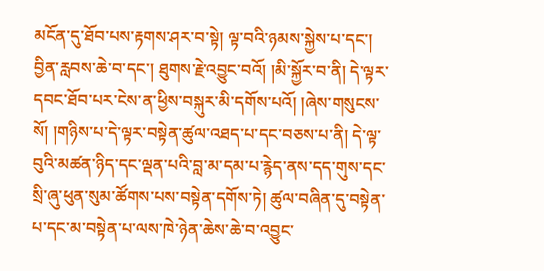མངོན་དུ་ཐོབ་པས་རྟགས་ཤར་བ་སྟེ། ལྟ་བའི་ཉམས་སྐྱེས་པ་དང་། བྱིན་རླབས་ཆེ་བ་དང་། ཐུགས་རྗེ་འབྱུང་བའོ། །མི་སྐྱོར་བ་ནི། དེ་ལྟར་དབང་ཐོབ་པར་ངེས་ན་ཕྱིས་བསྐུར་མི་དགོས་པའོ། །ཞེས་གསུངས་སོ། །གཉིས་པ་དེ་ལྟར་བསྟེན་ཚུལ་འཐད་པ་དང་བཅས་པ་ནི། དེ་ལྟ་བུའི་མཚན་ཉིད་དང་ལྡན་པའི་བླ་མ་དམ་པ་རྙེད་ནས་དད་གུས་དང་སྲི་ཞུ་ཕུན་སུམ་ཚོགས་པས་བསྟེན་དགོས་ཏེ། ཚུལ་བཞིན་དུ་བསྟེན་པ་དང་མ་བསྟེན་པ་ལས་ཁེ་ཉེན་ཆེས་ཆེ་བ་འབྱུང་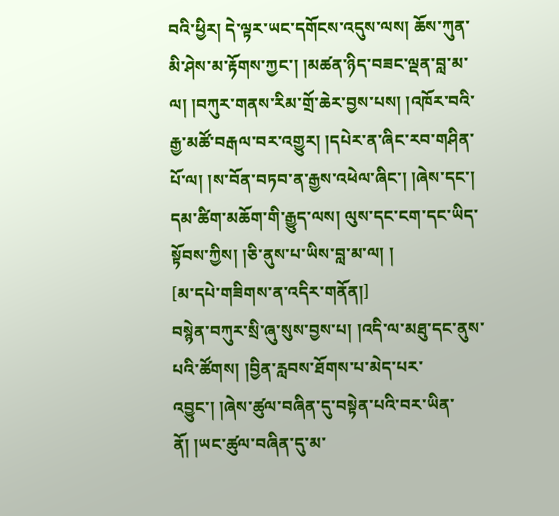བའི་ཕྱིར། དེ་ལྟར་ཡང་དགོངས་འདུས་ལས། ཆོས་ཀུན་མི་ཤེས་མ་རྟོགས་ཀྱང་། །མཚན་ཉིད་བཟང་ལྡན་བླ་མ་ལ། །བཀུར་གནས་རིམ་གྲོ་ཆེར་བྱས་པས། །འཁོར་བའི་རྒྱ་མཚོ་བརྒལ་བར་འགྱུར། །དཔེར་ན་ཞིང་རབ་གཤིན་པོ་ལ། །ས་བོན་བཏབ་ན་རྒྱས་འཕེལ་ཞིང་། །ཞེས་དང་། དམ་ཚིག་མཆོག་གི་རྒྱུད་ལས། ལུས་དང་ངག་དང་ཡིད་སྟོབས་ཀྱིས། །ཅི་ནུས་པ་ཡིས་བླ་མ་ལ། །
[མ་དཔེ་གཟིགས་ན་འདིར་གནོན།]
བསྙེན་བཀུར་སྲི་ཞུ་སུས་བྱས་པ། །འདི་ལ་མཐུ་དང་ནུས་པའི་ཚོགས། །བྱིན་རླབས་ཐོགས་པ་མེད་པར་འབྱུང་། །ཞེས་ཚུལ་བཞིན་དུ་བསྟེན་པའི་བར་ཡིན་ནོ། །ཡང་ཚུལ་བཞིན་དུ་མ་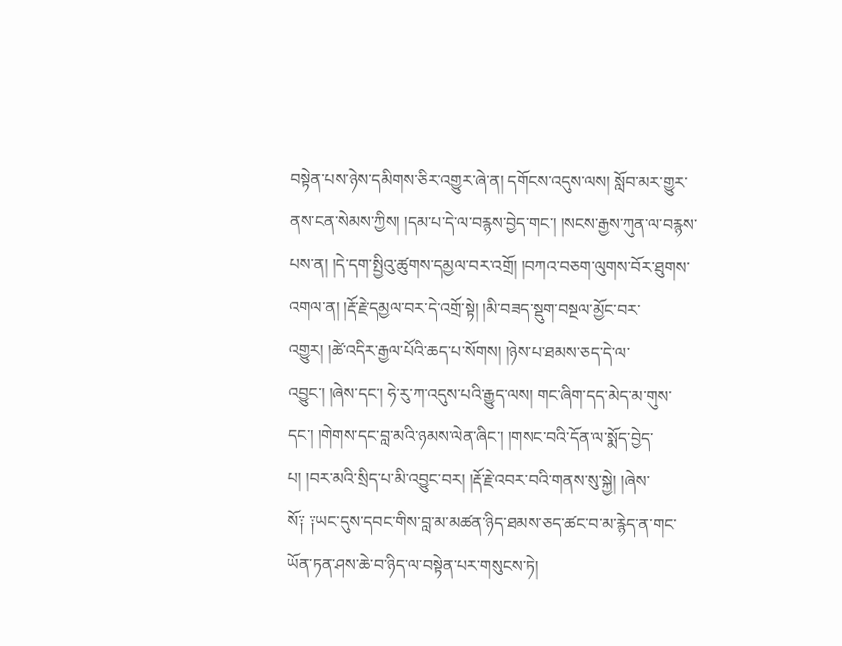བསྟེན་པས་ཉེས་དམིགས་ཅིར་འགྱུར་ཞེ་ན། དགོངས་འདུས་ལས། སློབ་མར་གྱུར་ནས་ངན་སེམས་ཀྱིས། །དམ་པ་དེ་ལ་བརྙས་བྱེད་གང་། །སངས་རྒྱས་ཀུན་ལ་བརྙས་པས་ན། །དེ་དག་སྤྱིའུ་ཚུགས་དམྱལ་བར་འགྲོ། །བཀའ་བཅག་ལུགས་བོར་ཐུགས་འགལ་ན། །རྡོ་རྗེ་དམྱལ་བར་དེ་འགྲོ་སྟེ། །མི་བཟད་སྡུག་བསྔལ་མྱོང་བར་འགྱུར། །ཚེ་འདིར་རྒྱལ་པོའི་ཆད་པ་སོགས། །ཉེས་པ་ཐམས་ཅད་དེ་ལ་འབྱུང་། །ཞེས་དང་། ཧེ་རུ་ཀ་འདུས་པའི་རྒྱུད་ལས། གང་ཞིག་དད་མེད་མ་གུས་དང་། །གེགས་དང་བླ་མའི་ཉམས་ལེན་ཞིང་། །གསང་བའི་དོན་ལ་སྨོད་བྱེད་པ། །བར་མའི་སྲིད་པ་མི་འབྱུང་བར། །རྡོ་རྗེ་འབར་བའི་གནས་སུ་སྐྱེ། །ཞེས་སོ༑ ༑ཡང་དུས་དབང་གིས་བླ་མ་མཚན་ཉིད་ཐམས་ཅད་ཚང་བ་མ་རྙེད་ན་གང་ཡོན་ཏན་ཤས་ཆེ་བ་ཉིད་ལ་བསྟེན་པར་གསུངས་ཏེ།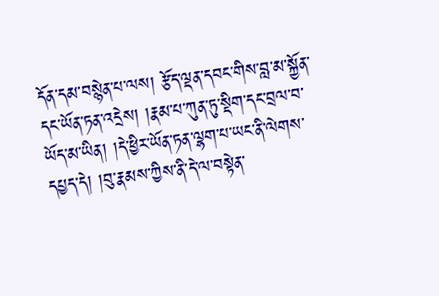དོན་དམ་བསྙེན་པ་ལས། རྩོད་ལྡན་དབང་གིས་བླ་མ་སྐྱོན་དང་ཡོན་ཏན་འདྲེས། །རྣམ་པ་ཀུན་ཏུ་སྡིག་དང་བྲལ་བ་ཡོད་མ་ཡིན། །དེ་ཕྱིར་ཡོན་ཏན་ལྷག་པ་ཡང་ནི་ལེགས་དཔྱད་དེ། །བུ་རྣམས་ཀྱིས་ནི་དེ་ལ་བསྟེན་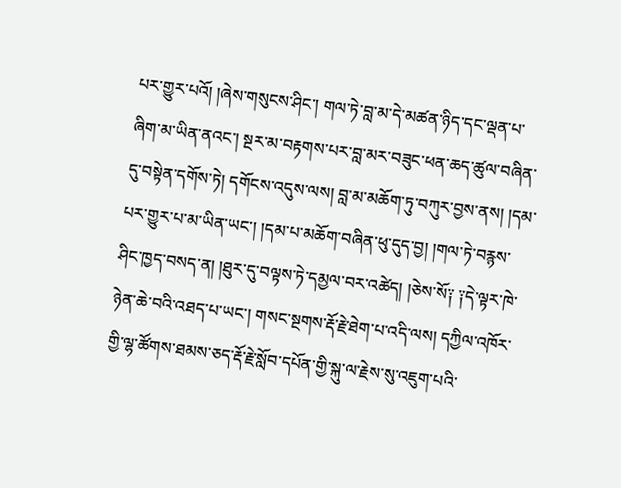པར་གྱུར་པའོ། །ཞེས་གསུངས་ཤིང་། གལ་ཏེ་བླ་མ་དེ་མཚན་ཉིད་དང་ལྡན་པ་ཞིག་མ་ཡིན་ནའང་། སྔར་མ་བརྟགས་པར་བླ་མར་བཟུང་ཕན་ཆད་ཚུལ་བཞིན་དུ་བསྟེན་དགོས་ཏེ། དགོངས་འདུས་ལས། བླ་མ་མཆོག་ཏུ་བཀུར་བྱས་ནས། །དམ་པར་གྱུར་པ་མ་ཡིན་ཡང་། །དམ་པ་མཆོག་བཞིན་ཕུ་དུད་བྱ། །གལ་ཏེ་བརྙས་ཤིང་ཁྱད་བསད་ན། །ཐུར་དུ་བལྟས་ཏེ་དམྱལ་བར་འཚེད། །ཅེས་སོ༑ ༑དེ་ལྟར་ཁེ་ཉེན་ཆེ་བའི་འཐད་པ་ཡང་། གསང་སྔགས་རྡོ་རྗེ་ཐེག་པ་འདི་ལས། དཀྱིལ་འཁོར་གྱི་ལྷ་ཚོགས་ཐམས་ཅད་རྡོ་རྗེ་སློབ་དཔོན་གྱི་སྐུ་ལ་རྗེས་སུ་འཇུག་པའི་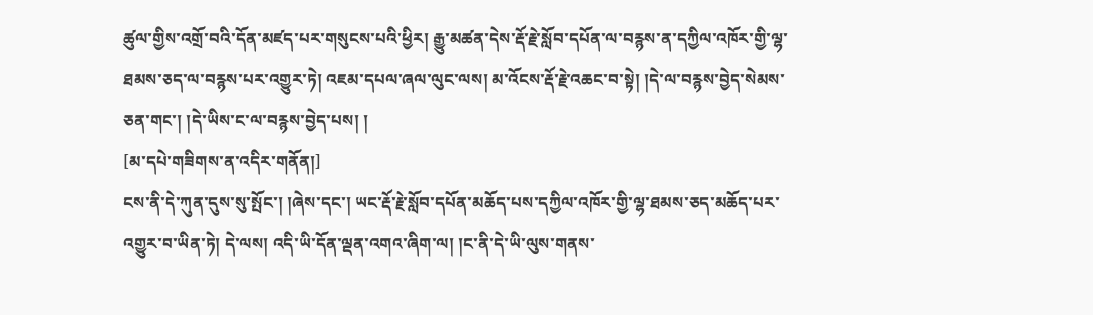ཚུལ་གྱིས་འགྲོ་བའི་དོན་མཛད་པར་གསུངས་པའི་ཕྱིར། རྒྱུ་མཚན་དེས་རྡོ་རྗེ་སློབ་དཔོན་ལ་བརྙས་ན་དཀྱིལ་འཁོར་གྱི་ལྷ་ཐམས་ཅད་ལ་བརྙས་པར་འགྱུར་ཏེ། འཇམ་དཔལ་ཞལ་ལུང་ལས། མ་འོངས་རྡོ་རྗེ་འཆང་བ་སྟེ། །དེ་ལ་བརྙས་བྱེད་སེམས་ཅན་གང་། །དེ་ཡིས་ང་ལ་བརྙས་བྱེད་པས། །
[མ་དཔེ་གཟིགས་ན་འདིར་གནོན།]
ངས་ནི་དེ་ཀུན་དུས་སུ་སྤོང་། །ཞེས་དང་། ཡང་རྡོ་རྗེ་སློབ་དཔོན་མཆོད་པས་དཀྱིལ་འཁོར་གྱི་ལྷ་ཐམས་ཅད་མཆོད་པར་འགྱུར་བ་ཡིན་ཏེ། དེ་ལས། འདི་ཡི་དོན་ལྡན་འགའ་ཞིག་ལ། །ང་ནི་དེ་ཡི་ལུས་གནས་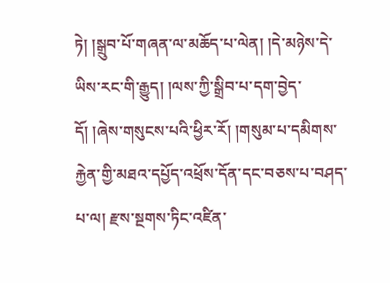ཏེ། །སྒྲུབ་པོ་གཞན་ལ་མཆོད་པ་ལེན། །དེ་མཉེས་དེ་ཡིས་རང་གི་རྒྱུད། །ལས་ཀྱི་སྒྲིབ་པ་དག་བྱེད་དོ། །ཞེས་གསུངས་པའི་ཕྱིར་རོ། །གསུམ་པ་དམིགས་རྐྱེན་གྱི་མཐའ་དཔྱོད་འཕྲོས་དོན་དང་བཅས་པ་བཤད་པ་ལ། རྫས་སྔགས་ཏིང་འཛིན་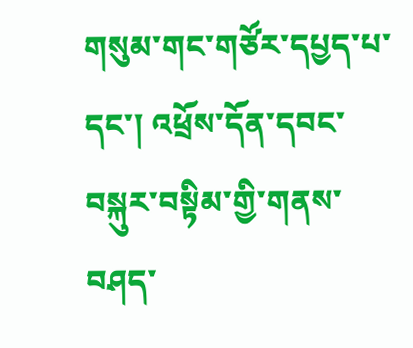གསུམ་གང་གཙོར་དཔྱད་པ་དང་། འཕྲོས་དོན་དབང་བསྐུར་བསྟིམ་གྱི་གནས་བཤད་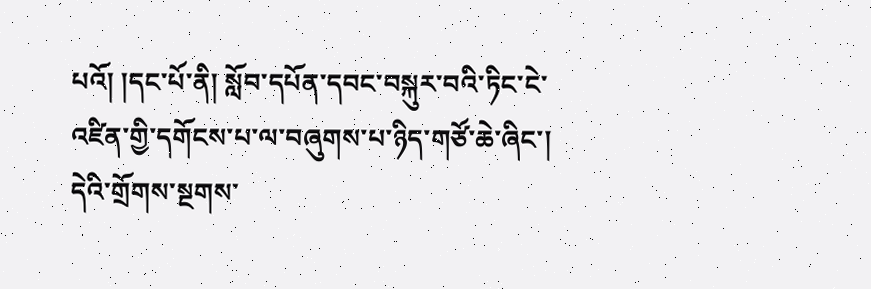པའོ། །དང་པོ་ནི། སློབ་དཔོན་དབང་བསྐུར་བའི་ཏིང་ངེ་འཛིན་གྱི་དགོངས་པ་ལ་བཞུགས་པ་ཉིད་གཙོ་ཆེ་ཞིང་། དེའི་གྲོགས་སྔགས་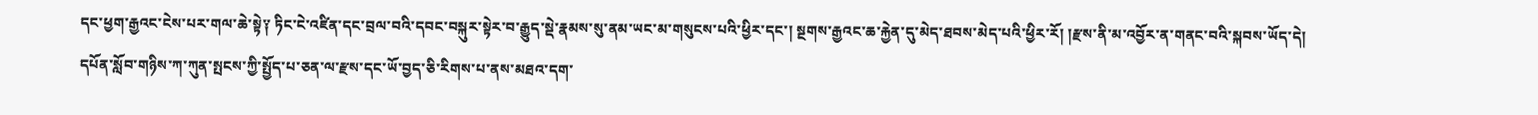དང་ཕྱག་རྒྱའང་ངེས་པར་གལ་ཆེ་སྟེ༑ ཏིང་ངེ་འཛིན་དང་བྲལ་བའི་དབང་བསྐུར་སྟེར་བ་རྒྱུད་སྡེ་རྣམས་སུ་ནམ་ཡང་མ་གསུངས་པའི་ཕྱིར་དང་། སྔགས་རྒྱའང་ཆ་རྐྱེན་དུ་མེད་ཐབས་མེད་པའི་ཕྱིར་རོ། །རྫས་ནི་མ་འབྱོར་ན་གནང་བའི་སྐབས་ཡོད་དེ། དཔོན་སློབ་གཉིས་ཀ་ཀུན་སྤངས་ཀྱི་སྤྱོད་པ་ཅན་ལ་རྫས་དང་ཡོ་བྱད་ཅི་རིགས་པ་ནས་མཐའ་དག་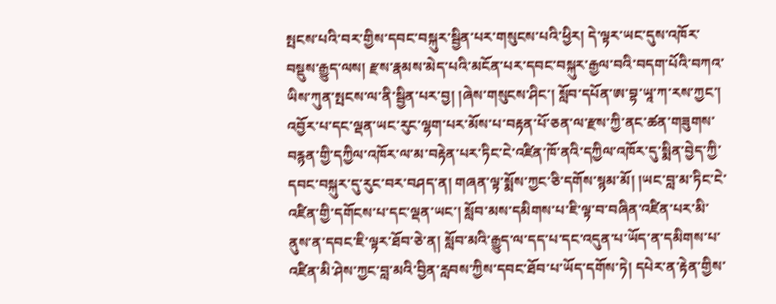སྤངས་པའི་བར་གྱིས་དབང་བསྐུར་སྦྱིན་པར་གསུངས་པའི་ཕྱིར། དེ་ལྟར་ཡང་དུས་འཁོར་བསྡུས་རྒྱུད་ལས། རྫས་རྣམས་མེད་པའི་མངོན་པར་དབང་བསྐུར་རྒྱལ་བའི་བདག་པོའི་བཀའ་ཡིས་ཀུན་སྤངས་ལ་ནི་སྦྱིན་པར་བྱ། །ཞེས་གསུངས་ཤིང་། སློབ་དཔོན་ཨ་བྷ་ཡཱ་ཀ་རས་ཀྱང་། འབྱོར་པ་དང་ལྡན་ཡང་རུང་ལྷག་པར་མོས་པ་བརྟན་པོ་ཅན་ལ་རྫས་ཀྱི་ནང་ཚན་གཟུགས་བརྙན་གྱི་དཀྱིལ་འཁོར་ལ་མ་བརྟེན་པར་ཏིང་ངེ་འཛིན་ཁོ་ནའི་དཀྱིལ་འཁོར་དུ་སྨིན་བྱེད་ཀྱི་དབང་བསྐུར་དུ་རུང་བར་བཤད་ན། གཞན་ལྟ་སྨོས་ཀྱང་ཅི་དགོས་སྙམ་མོ། །ཡང་བླ་མ་ཏིང་ངེ་འཛིན་གྱི་དགོངས་པ་དང་ལྡན་ཡང་། སློབ་མས་དམིགས་པ་ཇི་ལྟ་བ་བཞིན་འཛིན་པར་མི་ནུས་ན་དབང་ཇི་ལྟར་ཐོབ་ཅེ་ན། སློབ་མའི་རྒྱུད་ལ་དད་པ་དང་འདུན་པ་ཡོད་ན་དམིགས་པ་འཛིན་མི་ཤེས་ཀྱང་བླ་མའི་བྱིན་རླབས་ཀྱིས་དབང་ཐོབ་པ་ཡོད་དགོས་ཏེ། དཔེར་ན་རྟེན་གྱིས་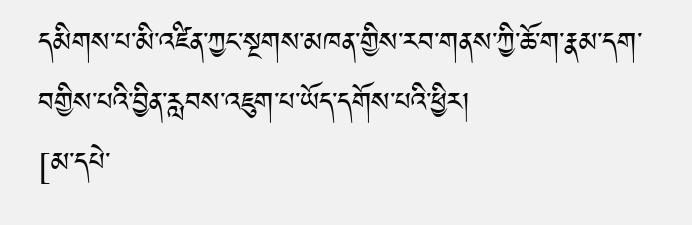དམིགས་པ་མི་འཛིན་ཀྱང་སྔགས་མཁན་གྱིས་རབ་གནས་ཀྱི་ཆོ་ག་རྣམ་དག་བགྱིས་པའི་བྱིན་རླབས་འཇུག་པ་ཡོད་དགོས་པའི་ཕྱིར།
[མ་དཔེ་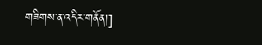གཟིགས་ན་འདིར་གནོན།]